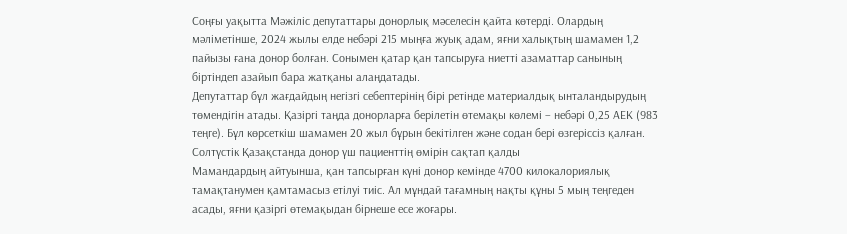Соңғы уақытта Мәжіліс депутаттары донорлық мәселесін қайта көтерді. Олардың мәліметінше, 2024 жылы елде небәрі 215 мыңға жуық адам, яғни халықтың шамамен 1,2 пайызы ғана донор болған. Сонымен қатар қан тапсыруға ниетті азаматтар санының біртіндеп азайып бара жатқаны алаңдатады.
Депутаттар бұл жағдайдың негізгі себептерінің бірі ретінде материалдық ынталандырудың төмендігін атады. Қазіргі таңда донорларға берілетін өтемақы көлемі – небәрі 0,25 АЕК (983 теңге). Бұл көрсеткіш шамамен 20 жыл бұрын бекітілген және содан бері өзгеріссіз қалған.
Солтүстік Қазақстанда донор үш пациенттің өмірін сақтап қалды
Мамандардың айтуынша, қан тапсырған күні донор кемінде 4700 килокалориялық тамақтанумен қамтамасыз етілуі тиіс. Ал мұндай тағамның нақты құны 5 мың теңгеден асады, яғни қазіргі өтемақыдан бірнеше есе жоғары.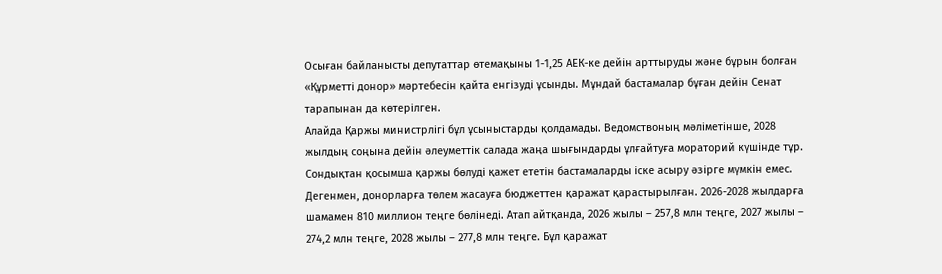Осыған байланысты депутаттар өтемақыны 1-1,25 АЕК-ке дейін арттыруды және бұрын болған «Құрметті донор» мәртебесін қайта енгізуді ұсынды. Мұндай бастамалар бұған дейін Сенат тарапынан да көтерілген.
Алайда Қаржы министрлігі бұл ұсыныстарды қолдамады. Ведомствоның мәліметінше, 2028 жылдың соңына дейін әлеуметтік салада жаңа шығындарды ұлғайтуға мораторий күшінде тұр. Сондықтан қосымша қаржы бөлуді қажет ететін бастамаларды іске асыру әзірге мүмкін емес.
Дегенмен, донорларға төлем жасауға бюджеттен қаражат қарастырылған. 2026-2028 жылдарға шамамен 810 миллион теңге бөлінеді. Атап айтқанда, 2026 жылы – 257,8 млн теңге, 2027 жылы – 274,2 млн теңге, 2028 жылы – 277,8 млн теңге. Бұл қаражат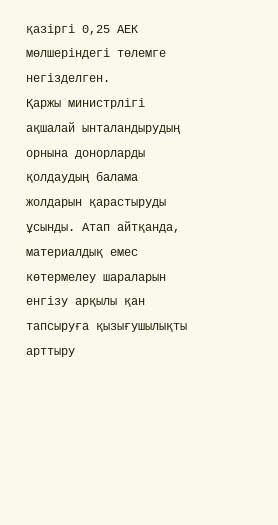қазіргі 0,25 АЕК мөлшеріндегі төлемге негізделген.
Қаржы министрлігі ақшалай ынталандырудың орнына донорларды қолдаудың балама жолдарын қарастыруды ұсынды. Атап айтқанда, материалдық емес көтермелеу шараларын енгізу арқылы қан тапсыруға қызығушылықты арттыру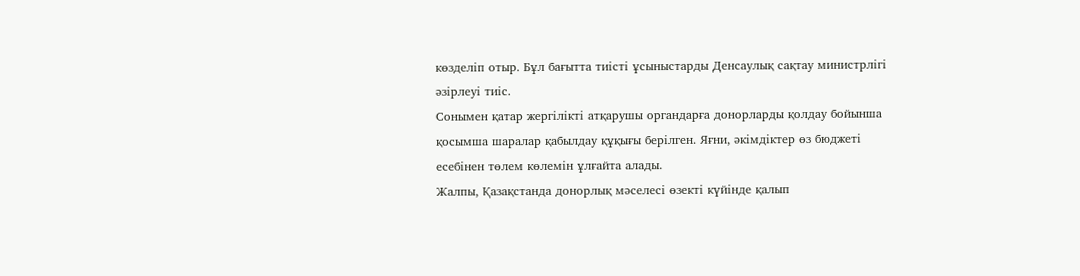көзделіп отыр. Бұл бағытта тиісті ұсыныстарды Денсаулық сақтау министрлігі әзірлеуі тиіс.
Сонымен қатар жергілікті атқарушы органдарға донорларды қолдау бойынша қосымша шаралар қабылдау құқығы берілген. Яғни, әкімдіктер өз бюджеті есебінен төлем көлемін ұлғайта алады.
Жалпы, Қазақстанда донорлық мәселесі өзекті күйінде қалып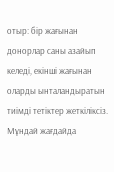отыр: бір жағынан донорлар саны азайып келеді, екінші жағынан оларды ынталандыратын тиімді тетіктер жеткіліксіз. Мұндай жағдайда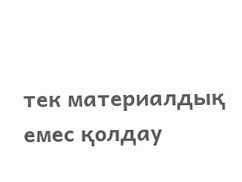тек материалдық емес қолдау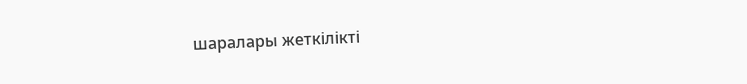шаралары жеткілікті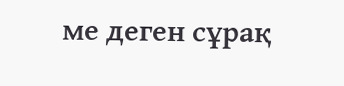ме деген сұрақ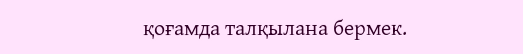қоғамда талқылана бермек.